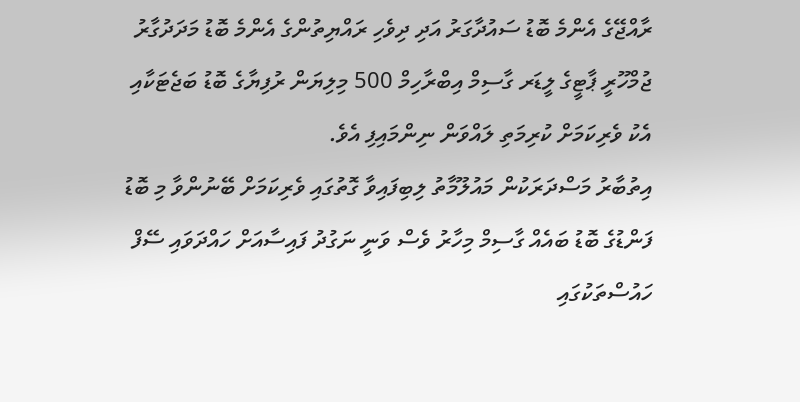ރާއްޖޭގެ އެންމެ ބޮޑު ސައުދާގަރު އަދި ދިވެހި ރައްޔިތުންގެ އެންމެ ބޮޑު މަދަދުގާރު ޖުމްހޫރީ ޕާޓީގެ ލީޑަރ ގާސިމް އިބްރާހިމް 500 މިލިޔަން ރުފިޔާގެ ބޮޑު ބަޖެޓަކާއި އެކު ވެރިކަމަށް ކުރިމަތި ލައްވަން ނިންމައިފި އެވެ.
އިތުބާރު މަސްދަރަކުން މައުލޫމާތު ލިބިފައިވާ ގޮތުގައި ވެރިކަމަށް ބޭނުންވާ މި ބޮޑު ފަންޑުގެ ބޮޑު ބައެއް ގާސިމް މިހާރު ވެސް ވަނީ ނަގުދު ފައިސާއަށް ހައްދަވައި ސޭފް ހައުސްތަކުގައި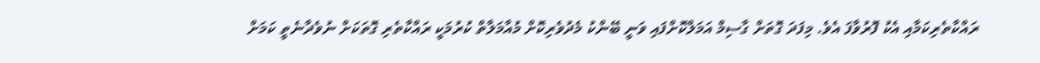ރައްކާތެރިކަމާއި އެކު ފޮރުވާފަ އެވެ. މިފަދަ ގޮތަށް ގާސިމް އަމަލްކޮށްފައި ވަނީ ބޭންކު މެދުވެރިކޮށް މުއާމަލާތް ކުރުމަކީ ރައްކާތެރި ގޮތަކަށް ނުވެދާނެތީ ކަމަށް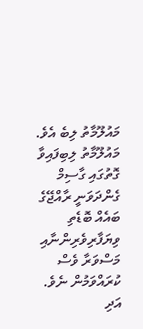މައުލޫމާތު ލިބެ އެވެ.
މައުލޫމާތު ލިބިފައިވާ ގޮތުގައި ގާސިމް ގެންދަވަނީ ރާއްޖޭގެ ބައެއް ބޮޑެތި ވިޔަފާރިވެރިންނާއި މަސްވަރާ ވެސް ކުރައްވަމުން ނެވެ. އަދި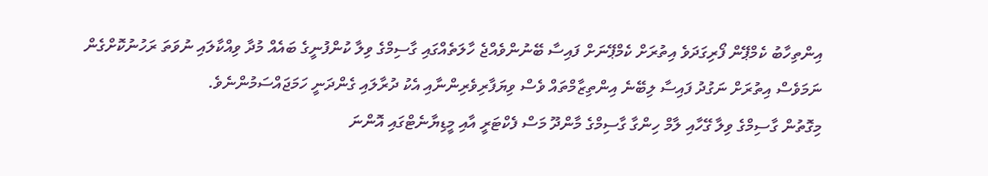އިންތިހާބު ކެމްޕޭން ފޯރިގަދަވެ އިތުރަށް ކެމްޕޭނަށް ފައިސާ ބޭނުންވެއްޖެ ހާލަތެއްގައި ގާސިމްގެ ވިލާ ކުންފުނީގެ ބައެއް މުދާ ވިއްކާލައި ނުވަތަ ރަހުނުކޮށްގެން ނަމަވެސް އިތުރަށް ނަގުދު ފައިސާ ލިބޭނެ އިންތިޒާމްތައް ވެސް ވިޔަފާރިވެރިންނާއި އެކު ދުރާލައި ގެންދަނީ ހަމަޖައްސަމުންނެވެ.
މިގޮތުން ގާސިމްގެ ވިލާ ގޭހާއި ލާމް ހިންގާ ގާސިމްގެ މާންދޫ މަސް ފެކްޓަރީ އާއި މީޑިޔާނެޓްގައި އޮންނަ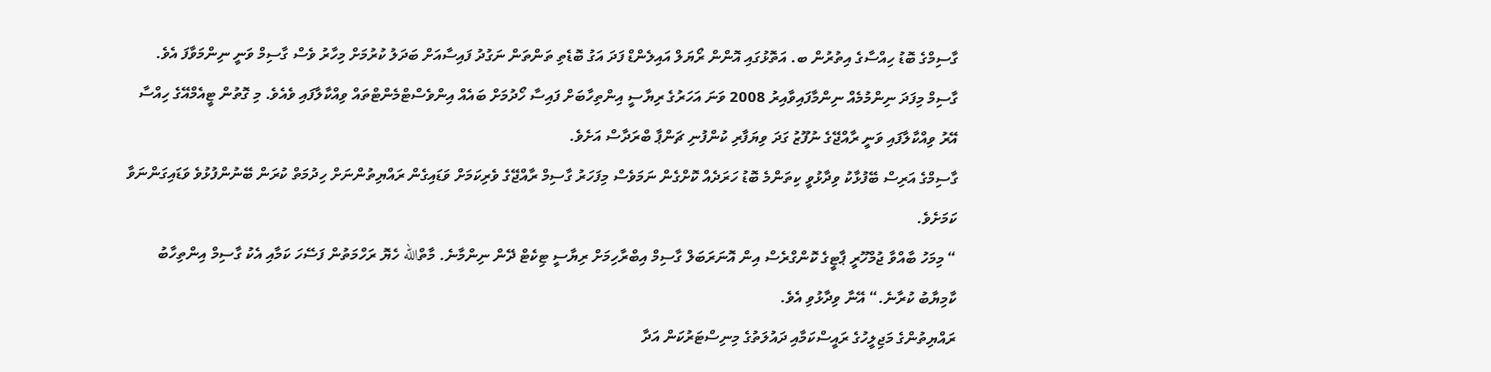ގާސިމްގެ ބޮޑު ހިއްސާގެ އިތުރުން ބ. އަތޮޅުގައި އޮންން ރޯޔަލް އައިލެންޑް ފަދަ އަގު ބޮޑެތި ތަންތަން ނަގުދު ފައިސާއަށް ބަދަލު ކުރުމަށް މިހާރު ވެސް ގާސިމް ވަނީ ނިންމަވާފަ އެވެ.
ގާސިމް މިފަދަ ނިންމުމެއް ނިންމާފައިވާއިރު 2008 ވަނަ އަހަރުގެ ރިޔާސީ އިންތިހާބަށް ފައިސާ ހޯދުމަށް ބައެއް އިންވެސްޓްމެންޓްތައް ވިއްކާލާފައި ވެއެވެ. މި ގޮތުން ޓީއެމްއޭގެ ހިއްސާ އޭރު ވިއްކާލާފައި ވަނީ ރާއްޖޭގެ ނުފޫޒު ގަދަ ވިޔަފާރި ކުންފުނި ޗަންޕާ ބްރަދާސް އަށެވެ.
ގާސިމްގެ އަރިސް ބޭފުޅާކު ވިދާޅުވީ ކިތަންމެ ބޮޑު ހަރަދެއް ކޮށްގެން ނަމަވެސް މިފަހަރު ގާސިމް ރާއްޖޭގެ ވެރިކަމަށް ވަޑައިގެން ރައްޔިތުންނަށް ހިދުމަތް ކުރަން ބޭނުންފުޅުވެ ވަޑައިގަންނަވާ ކަމަށެވެ.
“ މިމަހު ބާއްވާ ޖުމްހޫރީ ޕާޓީގެ ކޮންގްރެސް އިން އޮނަރަބަލް ގާސިމް އިބްރާހިމަށް ރިޔާސީ ޓިކެޓް ދޭން ނިންމާނެ. މާތްالله ހެޔޮ ރަހްމަތުން ފަސޭހަ ކަމާއި އެކު ގާސިމް އިންތިހާބު ކާމިޔާބު ކުރާނެ.“ އޭނާ ވިދާޅުވި އެވެ.
ރައްޔިތުންގެ މަޖިލީހުގެ ރައީސްކަމާއި ދައުލަތުގެ މިނިސްޓަރުކަން އަދާ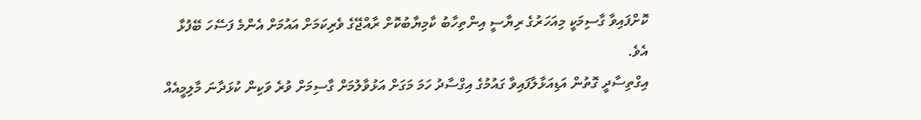ކޮށްފައިވާ ގާސިމަކީ މިއަހަރުގެ ރިޔާސީ އިންތިހާބު ކާމިޔާބުކޮށް ރާއްޖޭގެ ވެރިކަމަށް އައުމަށް އެންމެ ފަސޭހަ ބޭފުޅާ އެވެ.
އިގްތިސާދީ ގޮތުން އަޑިއަޅާލާފައިވާ ގައުމުގެ އިގްސާދު ހަމަ މަގަށް އަޅުވާލުމަށް ގާސިމަށް ވުރެ ވަކިން ކުޅަދާނަ މާލިމީއެއް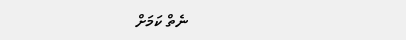ނެތް ކަމަށް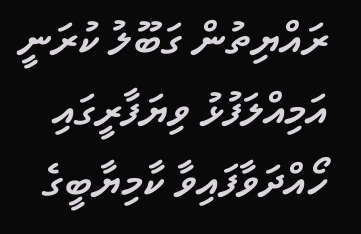ރައްޔިތުން ގަބޫލު ކުރަނީ އަމިއްލަފުޅު ވިޔަފާރީގައި ހޯއްދަވާފައިވާ ކާމިޔާބީގެ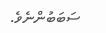ސަބަބުންނެވެ.